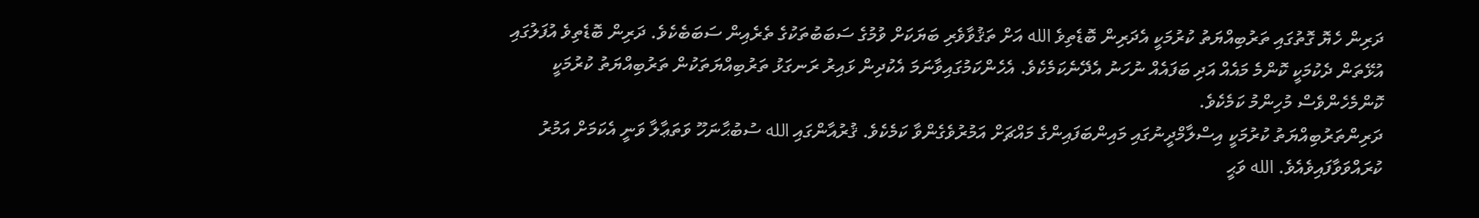ދަރިން ހެޔޮ ގޮތުގައި ތަރުބިއްޔަތު ކުރުމަކީ އެދަރިން ބޮޑެތިވެ الله އަށް ތަޤުވާވެރި ބަޔަކަށް ވުމުގެ ސަބަބުތަކުގެ ތެރެއިން ސަބަބެކެވެ. ދަރިން ބޮޑެތިވެ އުފަލުގައި އުޅޭތަން ދެކުމަކީ ކޮންމެ މައެއް އަދި ބަފައެއް ނުހަނު އެދޭނެކަމެކެވެ. އެހެންކަމުގައިވާނަމަ އެކުދިން ޅައިރު ރަނގަޅު ތަރުބިއްޔަތަކުން ތަރުބިއްޔަތު ކުރުމަކީ ކޮންމެހެންވެސް މުހިންމު ކަމެކެވެ.
ދަރިންތަރުބިއްޔަތު ކުރުމަކީ އިސްލާމްދީނުގައި މައިންބަފައިންގެ މައްޗަށް އަމުރުވެގެންވާ ކަމެކެވެ. ޤުރުއާންގައި الله ސުބުޙާނަހޫ ވަތަޢާލާ ވަނީ އެކަމަށް އަމުރު ކުރައްވަވާފައިވެއެވެ. الله ވަޙީ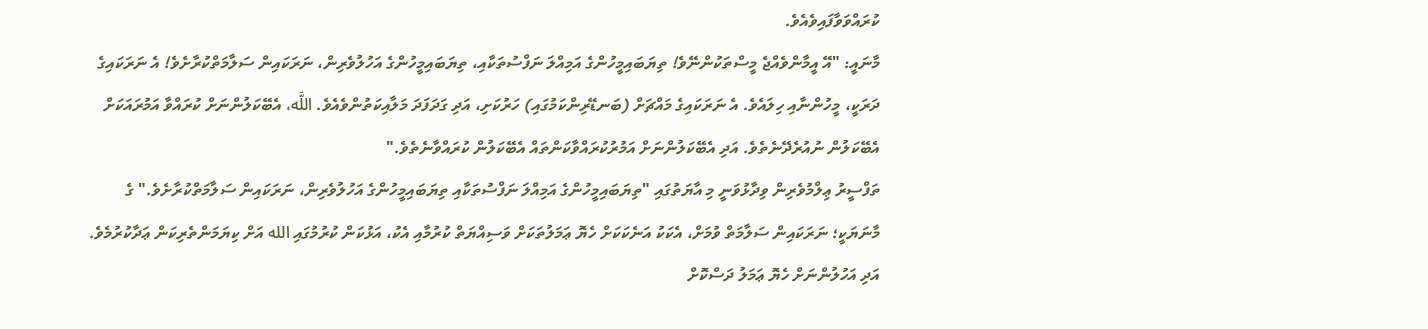ކުރައްވަވާފައިވެއެވެ.
މާނައީ: "އޭ އީމާންވެއްޖެ މީސްތަކުންނޭވެ! ތިޔަބައިމީހުންގެ އަމިއްލަ ނަފްސުތަކާއި، ތިޔަބައިމީހުންގެ އަހުލުވެރިން، ނަރަކައިން ސަލާމަތްކުރާށެވެ! އެ ނަރަކައިގެ ދަރަކީ، މީހުންނާއި ހިލައެވެ. އެ ނަރަކައިގެ މައްޗަށް (ބަނޑޭރިންކަމުގައި) ހަރުކަށި، އަދި ގަދަފަދަ މަލާއިކަތުންވެއެވެ. اللَّه، އެބޭކަލުންނަށް ކުރައްވާ އަމުރައަކަށް އެބޭކަލުން ނުއުރެދޭނެތެވެ. އަދި އެބޭކަލުންނަށް އަމުރުކުރައްވާކަންތައް އެބޭކަލުން ކުރައްވާނެތެވެ."
ތަފްސީރު ޢިލްމުވެރިން ވިދާޅުވަނީ މި އާޔަތުގައި "ތިޔަބައިމީހުންގެ އަމިއްލަ ނަފްސުތަކާއި ތިޔަބައިމީހުންގެ އަހުލުވެރިން، ނަރަކައިން ސަލާމަތްކުރާށެވެ." ގެ މާނަޔަކީ؛ ނަރަކައިން ސަލާމަތް ވުމަށް، އެކަކު އަނެކަކަށް ހެޔޮ ޢަމަލުތަކަށް ވަސިއްޔަތް ކުރުމާއި އެކު، އަޅުކަން ކުރުމުގައި الله އަށް ކިޔަމަންތެރިކަން ޢަދާކުރުމެވެ. އަދި އަހުލުންނަށް ހެޔޮ ޢަމަލު ދަސްކޮށް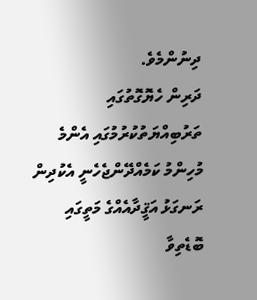ދިނުންމެވެ.
ދަރިން ހެޔޮގޮތުގައި ތަރުބިއްޔަތުކުރުމުގައި އެންމެ މުހިންމު ކަމެއްދޭންޖެހެނީ އެކުދިން ރަނގަޅު އަޤީދާއެއްގެ މަތީގައި ބޮޑެތިވާ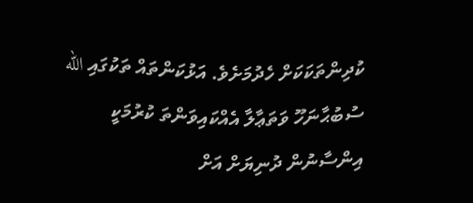ކުދިންތަކަކަށް ހެދުމަށެވެ. އަޅުކަންތައް ތަކުގައި الله ސުބުޙާނަހޫ ވަތަޢާލާ އެއްކައިވަންތަ ކުރުމަކީ އިންސާނުން ދުނިޔަށް އަށް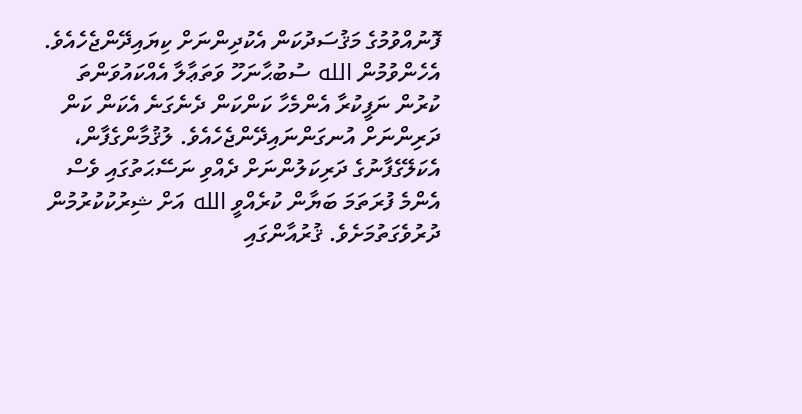ފޮނުއްވުމުގެ މަޤުސަދުކަން އެކުދިންނަށް ކިޔައިދޭންޖެހެއެވެ. އެހެންވުމުން الله ސުބުޙާނަހޫ ވަތަޢާލާ އެއްކައުވަންތަ ކުރުން ނަފީކުރާ އެންމެހާ ކަންކަން ދެނެގަނެ އެކަން ކަން ދަރިންނަށް އުނގަންނައިދޭންޖެހެއެވެ. ލުޤުމާންގެފާން، އެކަލޭގެފާނުގެ ދަރިކަލުންނަށް ދެއްވި ނަސޭޙަތުގައި ވެސް އެންމެ ފުރަތަމަ ބަޔާން ކުރެއްވީ الله އަށް ޝިރުކުކުރުމުން ދުރުވެގަތުމަށެވެ. ޤުރުއާންގައި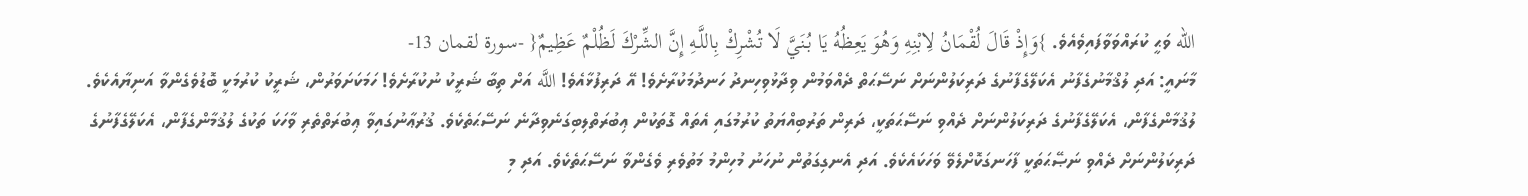الله ވަޙީ ކުރައްވަވާފައިވެއެވެ. }وَإِذْ قَالَ لُقْمَانُ لِابْنِهِ وَهُوَ يَعِظُهُ يَا بُنَيَّ لَا تُشْرِكْ بِاللَّـهِ إِنَّ الشِّرْكَ لَظُلْمٌ عَظِيمٌ{ -سورة لقمان 13-
މާނައީ: އަދި ލުޤްމާނުގެފާނު އެކަލޭގެފާނުގެ ދަރިކަލުންނަށް ނަސޭޙަތް ދެއްވަމުން ވިދާޅުވިހިނދު ހަނދުމަކުރާށެވެ! އޭ ދަރިފުޅާއެވެ! اللَّه އަށް ތިބާ ޝަރީކު ނުކުރާށެވެ! ހަމަކަށަވަރުން، ޝަރީކު ކުރުމަކީ ބޮޑުވެގެންވާ އަނިޔާއެކެވެ.
ލުޤުމާންގެފާން، އެކަލޭގެފާނުގެ ދަރިކަލުންނަށް ދެއްވި ނަސޭޙަތަކީ، ދަރިން ތަރުބިއްޔަތު ކުރުމުގައި އެތައް ގޮތަކުން ޢިބުރަތްލިބިގަނެވިދާނެ ނަސޭޙަތެކެވެ. ޤުރުޢާނުގައިވާ ޢިބުރަތްތެރި ވާހަކަ ތަކުގެ ލުޤުމާންގެފާން، އެކަލޭގެފާނުގެ ދަރިކަލުންނަށް ދެއްވި ނަޞޭޙަތަކީ ފާހަނގަކޮށްލެވޭ ވަހަކައެކެވެ. އަދި އެނގިގަތުން ނުހަނު މުހިންމު މަތުވެރި ވެގެންވާ ނަސޭޙަތެކެވެ. އަދި މި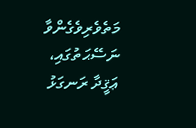މަތެވެރިވެގެންވާ ނަސޭޙަތުގައި، ޢަޤީދާ ރަނގަޅު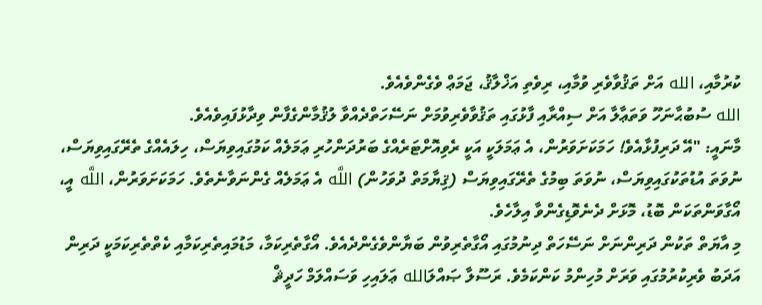ކުރުމާއި، الله އަށް ތަޤުވާވެރި ވުމާއި، ރިވެތި އަޚްލާޤު، ޖަމަޢް ވެގެންވެއެވެ.
الله ސުބުޙާނަހޫ ވަތަޢާލާ އަށް ސިއްރާއި ފާޅުގައި ތަޤުވާވެރިވުމަށް ނަސޭހަތްދެއްވާ ލުޤުމާންގެފާން ވިދާޅުފައިވެއެވެ.
މާނައީ: "އޭ ދަރިފުޅާއެވެ! ހަމަކަށަވަރުން، އެ ޢަމަލަކީ އަކީ ރެވިއޮށްޓަރެއްގެ ބަރުދަންހުރި ޢަމަލެއް ކަމުގައިވިޔަސް، ހިލައެއްގެ ތެރޭގައިވިޔަސް، ނުވަތަ އުޑުތަކުގައިވިޔަސް، ނުވަތަ ބިމުގެ ތެރޭގައިވިޔަސް (ޤިޔާމަތް ދުވަހުން) اللَّه އެ ޢަމަލެއް ގެންނަވާނެތެވެ. ހަމަކަށަވަރުން، اللَّه އީ، އޯގާވަންތަކަން ބޮޑު، މޮޅަށް ދެނެވޮޑިގެންވާ އިލާހެވެ.
މި އާޔަތް ތަކުން ދަރިންނަށް ނަސޭހަތް ދިނުމުގައި އޯގާތެރިވުން ބަޔާންވެގެންދެއެވެ. އޯގާތެރިކަމާ، މަޑުމައިތެރިކަމާއި ކެތްތެރިކަމަކީ ދަރިން އަދަބު ވެރިކުރުމުގައި ވަރަށް މުހިންމު ކަންކަމެވެ. ރަސޫލާ ޞައްލަالله ޢަލައިހި ވަސައްލަމް ހަދީޘް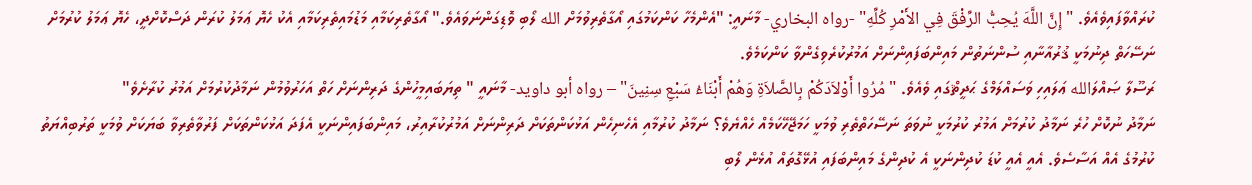ކުރައްވާފައިވެއެވެ. "إِنَّ اللَّهَ يُحِبُّ الرِّفْقَ فِي الأَمْرِ كُلِّهِ" -رواه البخاري- މާނައީ: "އެންމެހާ ކަންކަމުގައި އޯގާތެރިވުމަށް الله ލޯބި ވޮޑިގަންނަވައެވެ." އޯގާތެރިކަމާއި މަޑުމައިތެރިކަމާއި އެކު ހެޔޮ ޢަމަލު ކުރަން ދަސްކޮށްދީ، ހެޔޮ ޢަމަލު ކުރުމަށް ނަސޭހަތް ދިނުމަކީ ޤުރުއާނާއި ސުންނަތުން މައިންބަފައިންނަށް އަމުރުކުރެވިގެންވާ ކަންކަމެވެ.
ރަސޫލާ ޞައްލަالله ޢަލައިހި ވަސައްލަމްގެ ޙަދީޘްގައި ވެއެވެ. "مُرُوا أَوْلاَدَكُمْ بِالصَّلاَةِ وَهُمْ أَبْنَاءُ سَبْعِ سِنِينَ" – رواه أبو داويد- މާނައީ " ތިޔަބައިމީހުންގެ ދަރިންނަށް ހަތް އަހަރުވުމުން ނަމާދުކުރުމަށް އަމުރު ކުރާށެވެ"
ނަމާދު ނުކޮށް ހުރެ ނަމާދު ކުރުމަށް އަމުރު ކުރުމަކީ ނުވަތަ ނަސޭހަތްތެރި ވުމަކީ ހަމަޖޭހޭކަމެއް ހެއްޔެވެ؟ ނަމާދު ކުރުމާއި އެހެނިހެން އަޅުކަންތަކަށް ދަރިންނަށް އަމުރުކުރާއިރު، މައިންބަފައިންނަކީ އެފަދަ އަޅުކަންތަކަށް ފަރުވާތެރިވާ ބަޔަކަށް ވުމަކީ ތަރުބިއްޔަތު ކުރުމުގެ އެއް އަސާސެވެ. އެއީ އެއީ ކުޑަ ކުދިންނަކީ އެ ކުދިންގެ މައިންބަފައި އުޅޭގޮތައް އުޅެން ލޯބި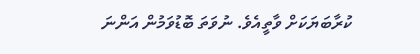ކުރާބަޔަކަށް ވާތީއެވެ. ނުވަތަ ބޮޑުވަމުން އަންނަ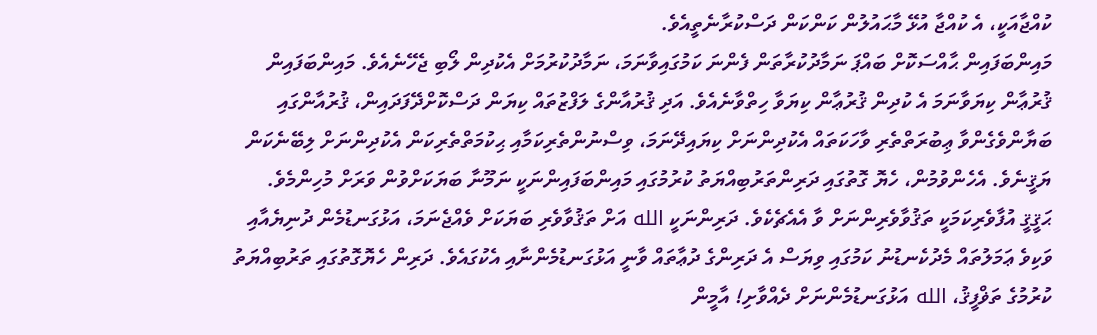ކުއްޖާއަކީ، އެ ކުއްޖާ އުޅޭ މާޙައުލުން ކަންކަން ދަސްކުރާނެތީއެވެ.
މައިންބަފައިން ޙާއްސަކޮށް ބައްޕަ ނަމާދުކުރާތަން ފެންނަ ކަމުގައިވާނަމަ، ނަމާދުކުރުމަށް އެކުދިން ލޯބި ޖެހޭނެއެވެ. މައިންބަފައިން ޤުރުޢާން ކިޔަވާނަމަ އެ ކުދިން ޤުރުޢާން ކިޔަވާ ހިތްވާނެއެވެ. އަދި ޤުރުއާންގެ ލަފްޒުތައް ކިޔަން ދަސްކޮށްދޭފަދައިން، ޤުރުއާންގައި ބަޔާންވެގެންވާ ޢިބުރަތްތެރި ވާހަކަތައް އެކުދިންނަށް ކިޔައިދޭނަމަ، ވިސްނުންތެރިކަމާއި ޙިކުމަތްތެރިކަން އެކުދިންނަށް ލިބޭނެކަން ޔަޤީނެވެ. އެހެންވުމުން، ހެޔޮ ގޮތުގައި ދަރިންތަރުބިއްޔަތު ކުރުމުގައި މައިންބަފައިންނަކީ ނަމޫނާ ބަޔަކަށްވުން ވަރަށް މުހިންމެވެ.
ޙަޤީޤީ އުފާވެރިކަމަކީ ތަޤުވާވެރިންނަށް ވާ އެއެޗެކެވެ. ދަރިންނަކީ الله އަށް ތަޤުވާވެރި ބަޔަކަށް ވެއްޖެނަމަ، އަޅުގަނޑުމެން ދުނިޔެއާއި ވަކިވެ ޢަމަލުތައް މެދުކެނޑުނު ކަމުގައި ވިޔަސް އެ ދަރިންގެ ދުޢާތައް ވާނީ އަޅުގަނޑުމެންނާއި އެކުގައެވެ. ދަރިން ހެޔޮގޮތުގައި ތަރުބިއްޔަތު ކުރުމުގެ ތަޥްފީޤު، الله އަޅުގަނޑުމެންނަށް ދެއްވާށި! އާމީން